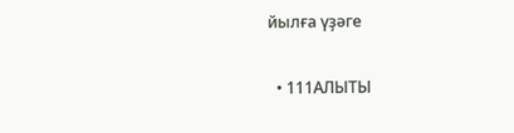йылға үҙәге

  • 111АЛЫТЫ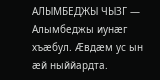АЛЫМБЕДЖЫ ЧЫЗГ — Алымбеджы иунæг хъæбул. Æвдæм ус ын æй ныййардта.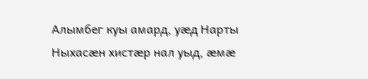Алымбег куы амард, уæд Нарты Ныхасæн хистæр нал уыд, æмæ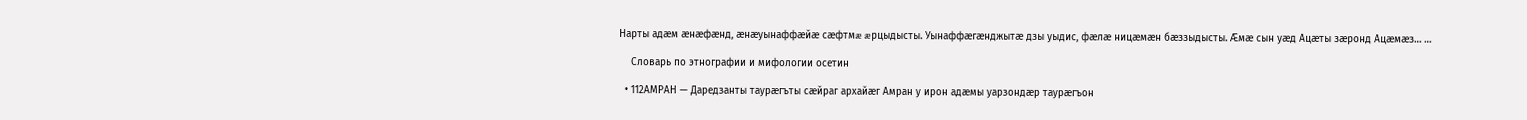Нарты адæм æнæфæнд, æнæуынаффæйæ сæфтмæ æрцыдысты. Уынаффæгæнджытæ дзы уыдис, фæлæ ницæмæн бæззыдысты. Æмæ сын уæд Ацæты зæронд Ацæмæз… …

    Словарь по этнографии и мифологии осетин

  • 112АМРАН — Даредзанты таурæгъты сæйраг архайæг Амран у ирон адæмы уарзондæр таурæгъон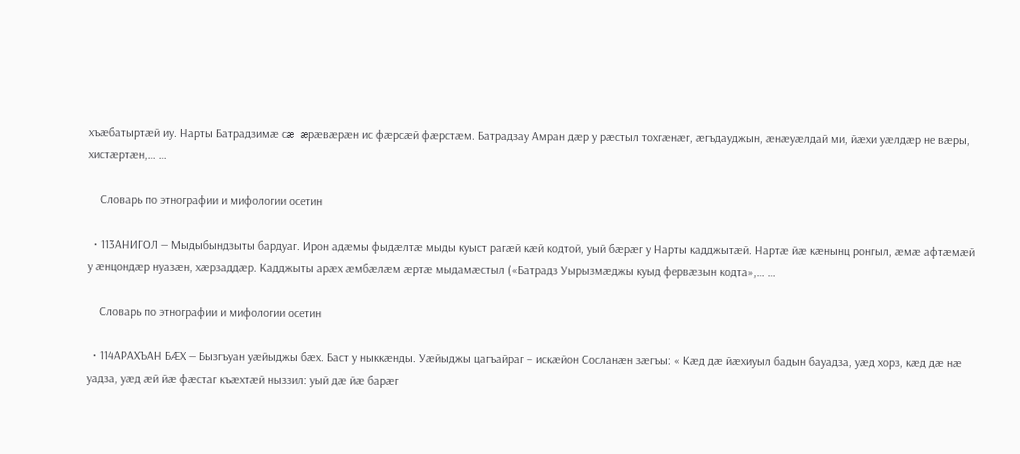хъæбатыртæй иу. Нарты Батрадзимæ сæ æрæвæрæн ис фæрсæй фæрстæм. Батрадзау Амран дæр у рæстыл тохгæнæг, æгъдауджын, æнæуæлдай ми, йæхи уæлдæр не вæры, хистæртæн,… …

    Словарь по этнографии и мифологии осетин

  • 113АНИГОЛ — Мыдыбындзыты бардуаг. Ирон адæмы фыдæлтæ мыды куыст рагæй кæй кодтой, уый бæрæг у Нарты кадджытæй. Нартæ йæ кæнынц ронгыл, æмæ афтæмæй у æнцондæр нуазæн, хæрзаддæр. Кадджыты арæх æмбæлæм æртæ мыдамæстыл («Батрадз Уырызмæджы куыд фервæзын кодта»,… …

    Словарь по этнографии и мифологии осетин

  • 114АРАХЪАН БÆХ — Бызгъуан уæйыджы бæх. Баст у ныккæнды. Уæйыджы цагъайраг – искæйон Сосланæн зæгъы: « Кæд дæ йæхиуыл бадын бауадза, уæд хорз, кæд дæ нæ уадза, уæд æй йæ фæстаг къæхтæй ныззил: уый дæ йæ барæг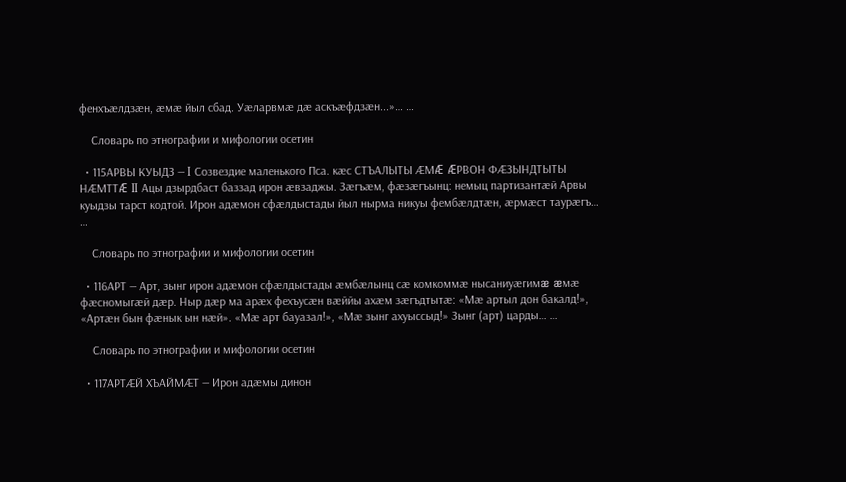фенхъæлдзæн, æмæ йыл сбад. Уæларвмæ дæ аскъæфдзæн...»… …

    Словарь по этнографии и мифологии осетин

  • 115АРВЫ КУЫДЗ — I Созвездие маленького Пса. кæс СТЪАЛЫТЫ ÆМÆ ÆРВОН ФÆЗЫНДТЫТЫ НÆМТТÆ II Ацы дзырдбаст баззад ирон æвзаджы. Зæгъæм, фæзæгъынц: немыц партизантæй Арвы куыдзы тарст кодтой. Ирон адæмон сфæлдыстады йыл нырма никуы фембæлдтæн, æрмæст таурæгъ… …

    Словарь по этнографии и мифологии осетин

  • 116АРТ — Арт, зынг ирон адæмон сфæлдыстады æмбæлынц сæ комкоммæ нысаниуæгимæ æмæ фæсномыгæй дæр. Ныр дæр ма арæх фехъусæн вæййы ахæм зæгъдтытæ: «Мæ артыл дон бакалд!», «Артæн бын фæнык ын нæй». «Мæ арт бауазал!», «Мæ зынг ахуыссыд!» Зынг (арт) царды… …

    Словарь по этнографии и мифологии осетин

  • 117АРТÆЙ ХЪАЙМÆТ — Ирон адæмы динон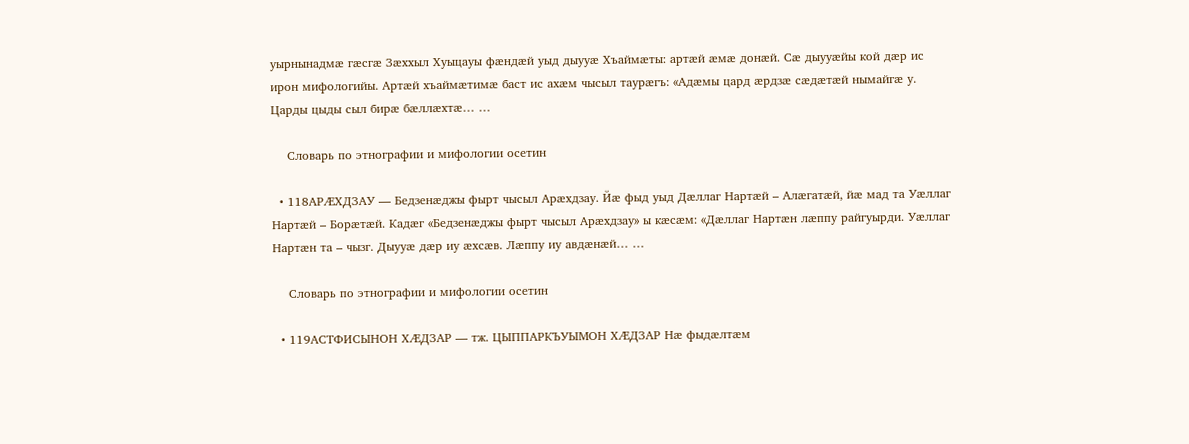уырнынадмæ гæсгæ Зæххыл Хуыцауы фæндæй уыд дыууæ Хъаймæты: артæй æмæ донæй. Сæ дыууæйы кой дæр ис ирон мифологийы. Артæй хъаймæтимæ баст ис ахæм чысыл таурæгъ: «Адæмы цард æрдзæ сæдæтæй нымайгæ у. Царды цыды сыл бирæ бæллæхтæ… …

    Словарь по этнографии и мифологии осетин

  • 118АРÆХДЗАУ — Бедзенæджы фырт чысыл Арæхдзау. Йæ фыд уыд Дæллаг Нартæй – Алæгатæй, йæ мад та Уæллаг Нартæй – Борæтæй. Кадæг «Бедзенæджы фырт чысыл Арæхдзау» ы кæсæм: «Дæллаг Нартæн лæппу райгуырди. Уæллаг Нартæн та – чызг. Дыууæ дæр иу æхсæв. Лæппу иу авдæнæй… …

    Словарь по этнографии и мифологии осетин

  • 119АСТФИСЫНОН ХÆДЗАР — тж. ЦЫППАРКЪУЫМОН ХÆДЗАР Нæ фыдæлтæм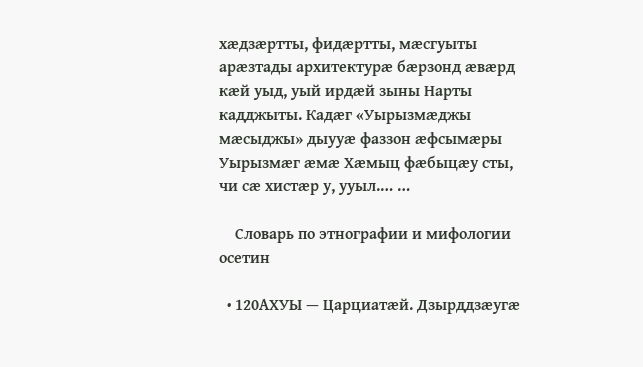хæдзæртты, фидæртты, мæсгуыты арæзтады архитектурæ бæрзонд æвæрд кæй уыд, уый ирдæй зыны Нарты кадджыты. Кадæг «Уырызмæджы мæсыджы» дыууæ фаззон æфсымæры Уырызмæг æмæ Хæмыц фæбыцæу сты, чи сæ хистæр у, ууыл.… …

    Словарь по этнографии и мифологии осетин

  • 120АХУЫ — Царциатæй. Дзырддзæугæ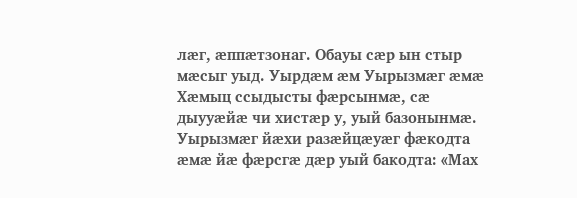лæг, æппæтзонаг. Обауы сæр ын стыр мæсыг уыд. Уырдæм æм Уырызмæг æмæ Хæмыц ссыдысты фæрсынмæ, сæ дыууæйæ чи хистæр у, уый базонынмæ. Уырызмæг йæхи разæйцæуæг фæкодта æмæ йæ фæрсгæ дæр уый бакодта: «Мах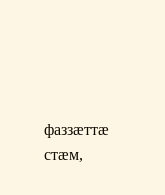фаззæттæ стæм,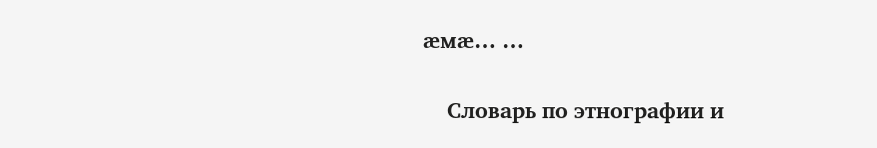æмæ… …

    Словарь по этнографии и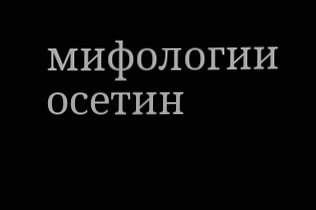мифологии осетин